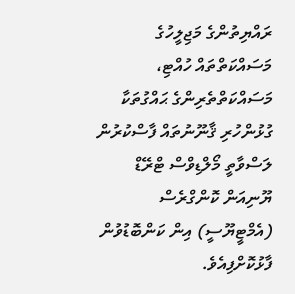ރައްޔިތުންގެ މަޖިލީހުގެ މަސައްކަތްތައް ހުއްޓި، މަސައްކަތްތެރިންގެ ޙައްގުތަކާ ގުޅުންހުރި ޤާނޫނުތައް ފާސްކުރުން ލަސްވާތީ މޯލްޑިވްސް ޓްރޭޑް ޔޫނިއަން ކޮންގްރެސް (އެމްޓީޔޫސީ) އިން ކަންބޮޑުވުން ފާޅުކޮށްފިއެވެ.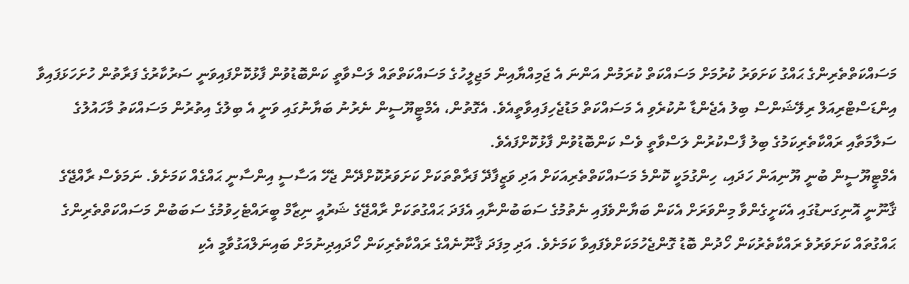މަސައްކަތްތެރިންގެ ޙައްގު ކަށަވަރު ކުރުމަށް މަސައްކަތް ކުރަމުން އަންނަ އެ ޖަމިއްޔާއިން މަޖިލީހުގެ މަސައްކަތްތައް ލަސްވާތީ ކަންބޮޑުވުން ފާޅުކޮށްފައިވަނީ ސަރުކާރުގެ ފަރާތުން ހުށަހަޅަފައިވާ އިންޑަސްޓްރިއަލް ރިލޭޝަންސް ބިލު އެޖެންޑާ ނުކުރެވި އެ މަސައްކަތް މަޑުޖެހިފައިވާތީއެވެ. އެގޮތުން، އެމްޓީޔޫސީން ނެރުނު ބަޔާނުގައި ވަނީ އެ ބިލުގެ އިތުރުން މަސައްކަތު މާހައުލުގެ ސަލާމަތާއި ރައްކާތެރިކަމުގެ ބިލު ފާސްކުރުން ލަސްވާތީ ވެސް ކަންބޮޑުވުން ފާޅުކޮށްފައެވެ.
އެމްޓީޔޫސީން ބުނީ ޔޫނިއަން ހަދައި، ހިންގުމަކީ ކޮންމެ މަސައްކަތްތެރިއަކަށް އަދި ވަޒީފާދޭ ފަރާތްތަކަށް ކަށަވަރުކޮށްދޭން ޖެހޭ އަސާސީ އިންސާނީ ޙައްގެއް ކަމަށެވެ. ނަމަވެސް ރާއްޖޭގެ ޤާނޫނީ އޮނިގަނޑުގައި އެކަށީގެންވާ މިންވަރަށް އެކަން ބަޔާންވެފައި ނެތުމުގެ ސަބަބުންނާއި އެފަދަ ޙައްގުތަކަށް ރާއްޖޭގެ ޝަރުއީ ނިޒާމް ބީރައްޓެހިވުމުގެ ސަބަބުން މަސައްކަތްތެރިންގެ ޙައްގުތައް ކަށަވަރުވެ ރައްކާތެރުކަން ހޯދުން ބޮޑު ގޮންޖެހުމަކަށްވެފައިވާ ކަމަށެވެ. އަދި މިފަދަ ޤާނޫނެއްގެ ރައްކާތެރިކަން ހޯދައިދިނުމަށް ބައިނަލްއަގުވާމީ އެކި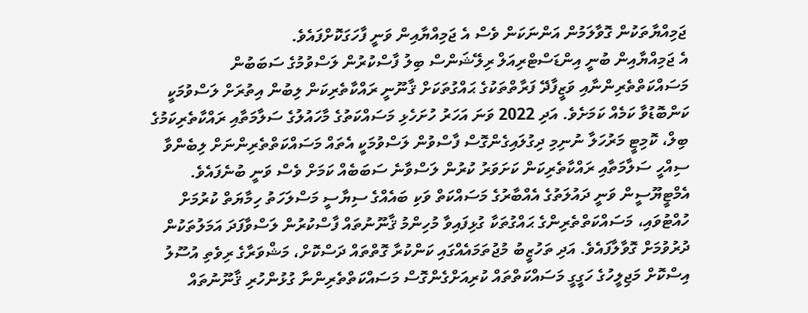ޖަމިއްޔާތަކުން ގޮވާލަމުން އަންނަކަން ވެސް އެ ޖަމިއްޔާއިން ވަނީ ފާހަގަކޮށްފައެވެ.
އެ ޖަމިއްޔާއިން ބުނީ އިންޑަސްޓްރިއަލް ރިލޭޝަންސް ބިލު ފާސްކުރުން ލަސްވުމުގެ ސަބަބުން މަސައްކަތްތެރިންނާއި ވަޒީފާދޭ ފަރާތްތަކުގެ ޙައްގުތަކަށް ޤާނޫނީ ރައްކާތެރިކަން ލިބުން އިތުރަށް ލަސްވުމަކީ ކަންބޮޑުވާ ކަމެއް ކަމަށެވެ. އަދި 2022 ވަނަ އަހަރު ހުށަހެޅި މަސައްކަތުގެ މާހައުލުގެ ސަލާމަތާއި ރައްކާތެރިކަމުގެ ބިލް، ކޮމިޓީ މަރުހަލާ ނުނިމި ދިގުލައިގެންގޮސް ފާސްވުން ލަސްވުމަކީ އެތައް މަސައްކަތްތެރިންނަށް ލިބެންވާ ސިއްހީ ސަލާމަތާއި ރައްކާތެރިކަން ކަށަވަރު ކުރުން ލަސްވާނެ ސަބަބެއް ކަމަށް ވެސް ވަނީ ބުނެފައެވެ.
އެމްޓީޔޫސީން ވަނީ ދައުލަތުގެ އެއްބާރުގެ މަސައްކަތް ވަކި ބައެއްގެ ސިޔާސީ މަސްލަހަތު ހިމާޔަތް ކުރުމަށް ހުއްޓުވައި، މަސައްކަތްތެރިންގެ ޙައްގުތަކާ ގުޅިފައިވާ މުހިންމު ޤާނޫނުތައް ފާސްކުރުން ލަސްވާފަދަ އަމަލުތަކުން ދުރުވުމަށް ގޮވާލާފައެވެ. އަދި ތަހުޒީބު މުޖުތަމައެއްގައި ކަންކުރާ ގޮތްތައް ދަސްކޮށް، މަޝްވަރާގެ ރިވެތި އުސޫލު އިސްކޮށް މަޖިލީހުގެ ހަގީގީ މަސައްކަތްތައް ކުރިއަށްގެންގޮސް މަސައްކަތްތެރިންނާ ގުޅުންހުރި ޤާނޫނުތައް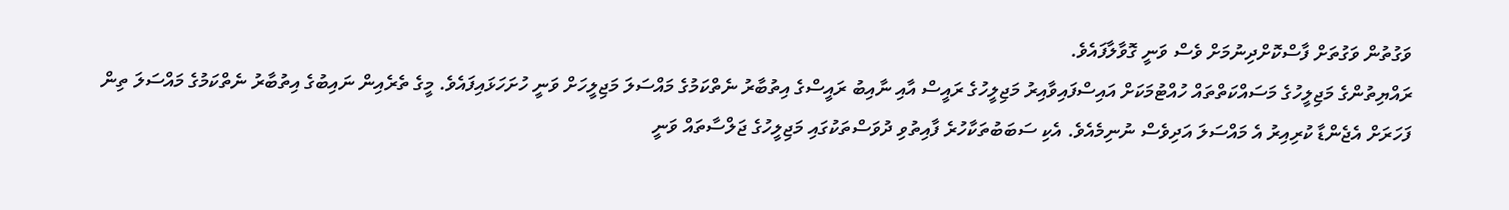ވަގުތުން ވަގުތަށް ފާސްކޮށްދިނުމަށް ވެސް ވަނީ ގޮވާލާފައެވެ.
ރައްޔިތުންގެ މަޖިލީހުގެ މަސައްކަތްތައް ހުއްޓުމަކަށް އައިސްފައިވާއިރު މަޖިލީހުގެ ރައީސް އާއި ނާއިބު ރައީސްގެ އިތުބާރު ނެތްކަމުގެ މައްސަލަ މަޖިލީހަށް ވަނީ ހުށަހަޅައިފައެވެ. މީގެ ތެރެއިން ނައިބުގެ އިތުބާރު ނެތްކަމުގެ މައްސަލަ ތިން ފަހަރަށް އެޖެންޑާ ކުރިއިރު އެ މައްސަލަ އަދިވެސް ނުނިމެއެވެ. އެކި ސަބަބުތަކާހުރެ ފާއިތުވި ދުވަސްތަކުގައި މަޖިލީހުގެ ޖަލްސާތައް ވަނީ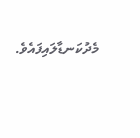މެދުކަނޑާލައިފައެވެ.